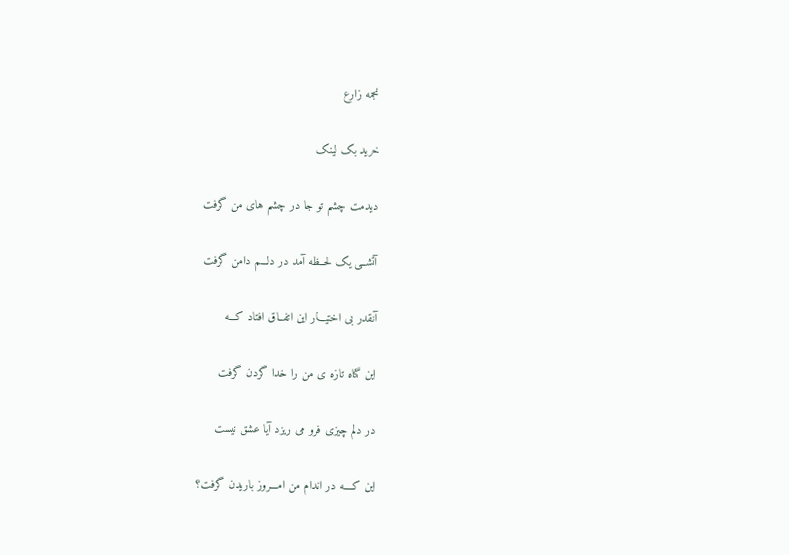نجمه زارع

خرید بک لینک

دیدمت چشم تو جا در چشم های من گرفت

آتشــی یک لحــظه آمد در دلـــم دامن گرفت

آنقدر بی اختیـــار این اتفــاق افتاد کـــه

این گناه تازه ی من را خدا گردن گرفت

در دلم چیزی فرو می ریزد آیا عشق نیست

این کــــه در اندام من امـــروز باریدن گرفت؟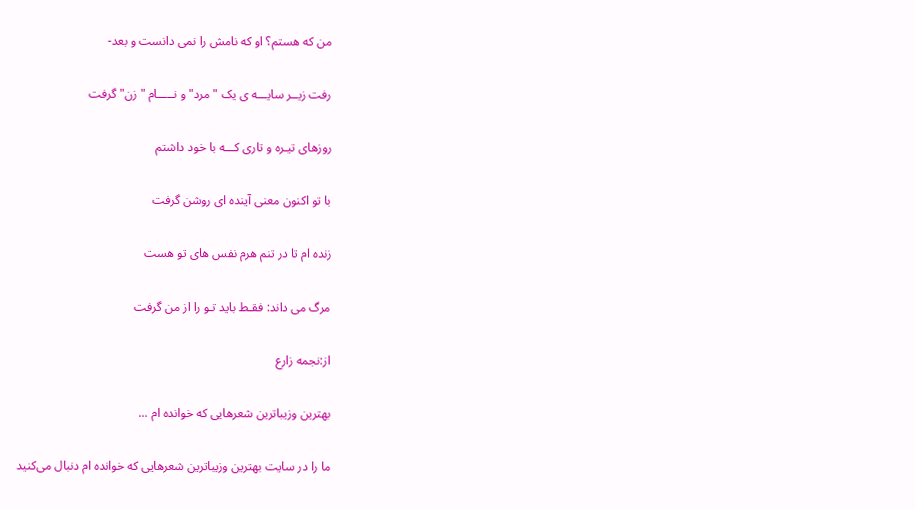من که هستم؟ او که نامش را نمی دانست و بعد-

رفت زیــر سایـــه ی یک "مرد" و نـــــام "زن" گرفت

روزهای تیـره و تاری کـــه با خود داشتم

با تو اکنون معنی آینده ای روشن گرفت

زنده ام تا در تنم هرم نفس های تو هست

مرگ می داند: فقـط باید تـو را از من گرفت

از:نجمه زارع

بهترین وزیباترین شعرهایی که خوانده ام ...

ما را در سایت بهترین وزیباترین شعرهایی که خوانده ام دنبال می‌کنید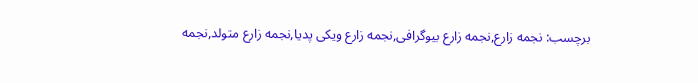برچسب: نجمه زارع,نجمه زارع بیوگرافی,نجمه زارع ویکی پدیا,نجمه زارع متولد,نجمه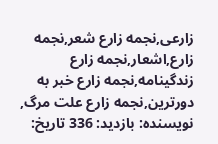زارعی,نجمه زارع شعر,نجمه زارع,اشعار,نجمه زارع زندگینامه,نجمه زارع خبر به دورترین,نجمه زارع علت مرگ, نویسنده: بازدید: 336 تاريخ: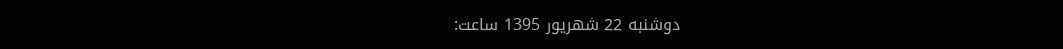دوشنبه 22 شهريور 1395 ساعت: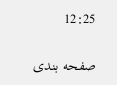12:25

صفحه بندی